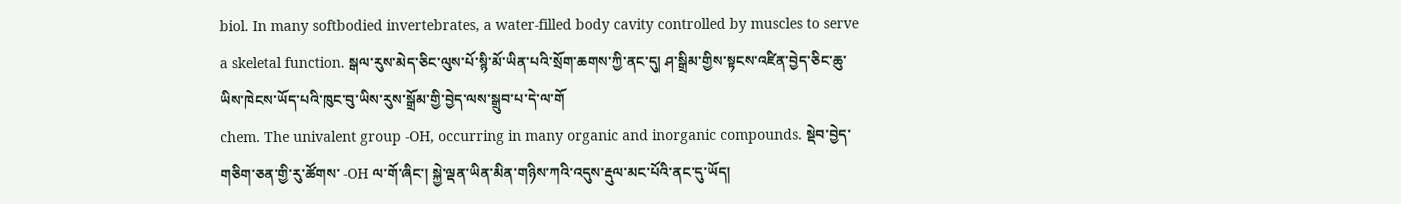biol. In many softbodied invertebrates, a water-filled body cavity controlled by muscles to serve a skeletal function. སྒལ་རུས་མེད་ཅིང་ལུས་པོ་སྙི་མོ་ཡིན་པའི་སྲོག་ཆགས་ཀྱི་ནང་དུ། ཤ་སྒྲིམ་གྱིས་སྟངས་འཛིན་བྱེད་ཅིང་ཆུ་ཡིས་ཁེངས་ཡོད་པའི་ཁུང་བུ་ཡིས་རུས་སྒྲོམ་གྱི་བྱེད་ལས་སྒྲུབ་པ་དེ་ལ་གོ
chem. The univalent group -OH, occurring in many organic and inorganic compounds. སྡེབ་བྱེད་གཅིག་ཅན་གྱི་རུ་ཚོགས་ -OH ལ་གོ་ཞིང་། སྐྱེ་ལྡན་ཡིན་མིན་གཉིས་ཀའི་འདུས་རྡུལ་མང་པོའི་ནང་དུ་ཡོད།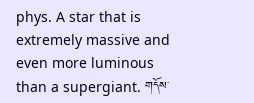phys. A star that is extremely massive and even more luminous than a supergiant. གདོས་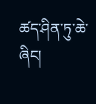ཚད་ཤིན་ཏུ་ཆེ་ཞིང།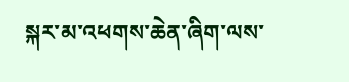སྐར་མ་འཕགས་ཆེན་ཞིག་ལས་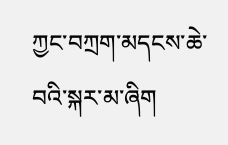ཀྱང་བཀྲག་མདངས་ཆེ་བའི་སྐར་མ་ཞིག